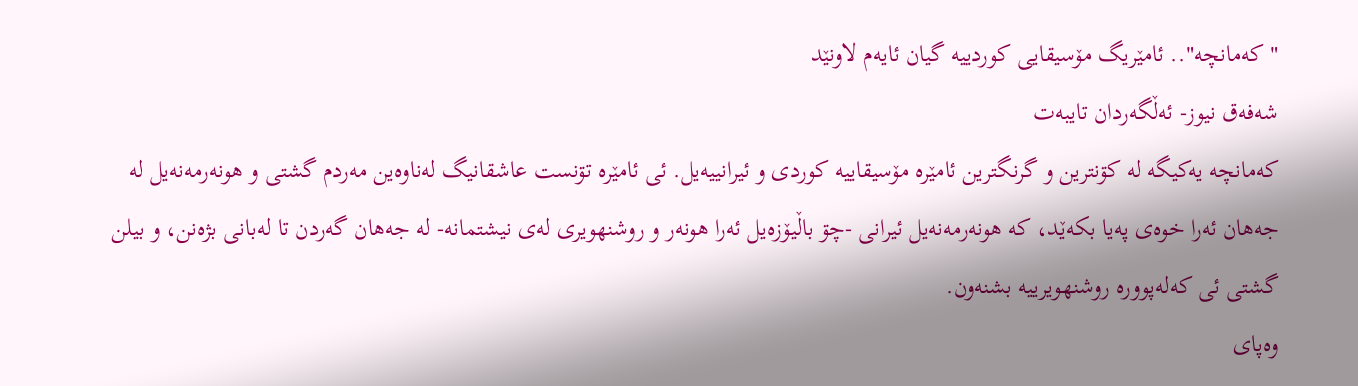"کەمانچە".. ئامێریگ مۆسیقایی کوردییە گیان ئایەم لاونێد
شەفەق نیوز- ئەڵگەردان تایبەت
کەمانچە یەکیگە لە کۊنترین و گرنگترین ئامێرە مۆسیقاییە کوردی و ئیرانییەیل. ئی ئامێرە تۊنست عاشقانیگ لەناوەین مەردم گشتی و هونەرمەنەیل لە جەهان ئەرا خوەی پەیا بکەێد، کە هونەرمەنەیل ئیرانی -چۊ باڵیۆزەیل ئەرا هونەر و روشنهویری لەی نیشتمانە- لە جەهان گەردن تا لەبانی بژەنن، و بیلن گشتی ئی کەلەپوورە روشنهویرییە بشنەون.
وەپای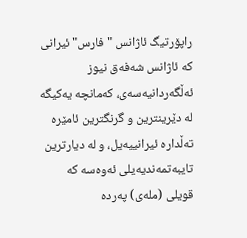راپۆرتیگ ئاژانس "فارس" ئیرانی کە ئاژانس شەفەق نیوز ئەڵگەردانیەسەی، کەمانچە یەکیگە لە دێرینترین و گرنگترین ئامێرە تەڵدارە ئیرانییەیل، و لە دیارترین تایبەتمەندیەیلی ئەوەسە کە قویلی (ملەی) پەردە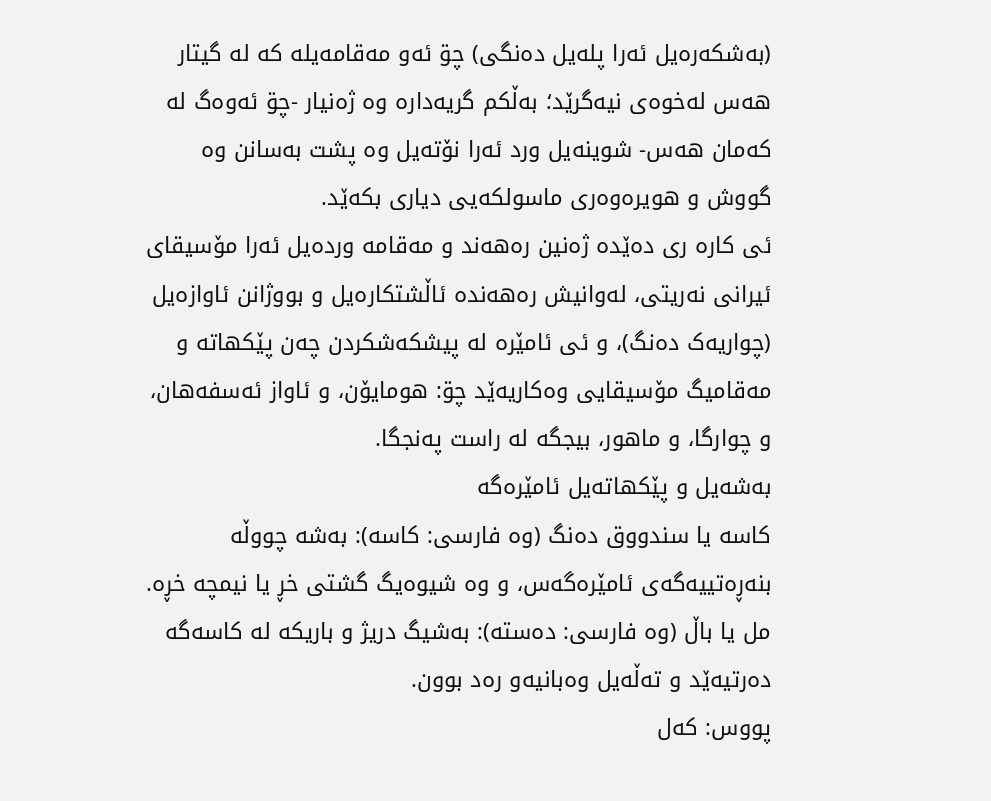(بەشکەرەیل ئەرا پلەیل دەنگی) چۊ ئەو مەقامەیلە کە لە گیتار هەس لەخوەی نیەگرێد؛ بەڵکم گریەدارە وە ژەنیار -چۊ ئەوەگ لە کەمان هەس- شوینەیل ورد ئەرا نۆتەیل وە پشت بەسانن وە گووش و هویرەوەری ماسولکەیی دیاری بکەێد.
ئی کارە ری دەێدە ژەنین رەهەند و مەقامە وردەیل ئەرا مۆسیقای ئیرانی نەریتی، لەوانیش رەهەندە ئاڵشتکارەیل و بووژانن ئاوازەیل (چواریەک دەنگ)، و ئی ئامێرە لە پیشکەشکردن چەن پێکهاتە و مەقامیگ مۆسیقایی وەکاریەێد چۊ: هومایۆن، و ئاواز ئەسفەهان، و چوارگا، و ماهور، بیجگە لە راست پەنجگا.
بەشەیل و پێکهاتەیل ئامێرەگە
کاسە یا سندووق دەنگ (وە فارسی: کاسه): بەشە چووڵە بنەڕەتییەگەی ئامێرەگەس، و وە شیوەیگ گشتی خڕ یا نیمچە خڕە.
مل یا باڵ (وە فارسی: دەسته): بەشیگ دریژ و باریکە لە کاسەگە دەرتیەێد و تەڵەیل وەبانیەو رەد بوون.
پووس: کەل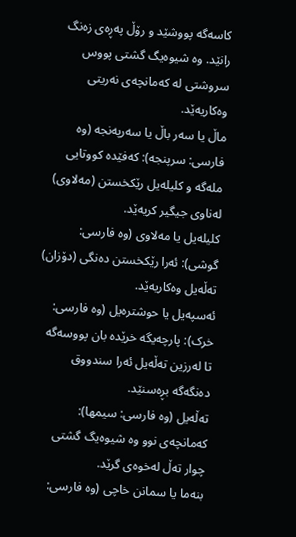کاسەگە پووشێد و رۆڵ پەڕەی زەنگ رانێد. وە شیوەیگ گشتی پووس سروشتی لە کەمانچەی نەریتی وەکاریەێد.
ماڵ یا سەر باڵ یا سەرپەنجە (وە فارسی: سرپنجه): کەفێدە کووتایی ملەگە و کلیلەیل رێکخستن (مەلاوی) لەناوی جیگیر کریەێد.
کلیلەیل یا مەلاوی (وە فارسی: گوشی): ئەرا رێکخستن دەنگی (دۆزان) تەڵەیل وەکاریەێد.
ئەسپەیل یا حوشترەیل (وە فارسی: خرک): پارچەیگە خرێدە بان پووسەگە تا لەرزین تەڵەیل ئەرا سندووق دەنگەگە بڕەسنێد.
تەڵەیل (وە فارسی: سیمها): کەمانچەی نوو وە شیوەیگ گشتی چوار تەڵ لەخوەی گرێد.
بنەما یا سمانن خاچی (وە فارسی: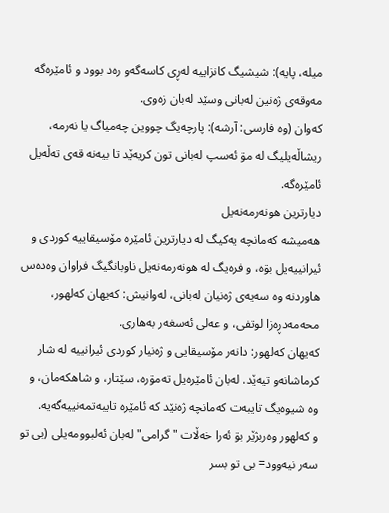میله، پایه): شیشیگ کانزاییە لەڕی کاسەگەو رەد بوود و ئامێرەگە مەوقەی ژەنین لەبانی وسێد لەبان زەوی.
کەوان (وە فارسی: آرشه): پارچەیگ چووین چەمیاگ یا نەرمە، ریشاڵەیلیگ لە مۊ ئەسپ لەبانی تون کریەێد تا بیەنە قەی تەڵەیل ئامێرەگە.
دیارترین هونەرمەنەیل
هەمیشە کەمانچە یەکیگ لە دیارترین ئامێرە مۆسیقاییە کوردی و ئیرانییەیل بۊە، و فرەیگ لە هونەرمەنەیل ناوبانگیگ فراوان وەدەس هاوردنە وە سەیەی ژەنیان لەبانی، لەوانیش: کەیھان کەلهور، محەمەدڕەزا لوتفی، و عەلی ئەسغەر بەهاری.
کەیھان کەلهور: دانەر مۆسیقایی و ژەنیار کوردی ئیرانییە لە شار کرماشانەو تیەێد. لەبان ئامێرەیل تەمۊرە، سێتار، و شاهکەمان، و وە شیوەیگ تایبەت کەمانچە ژەنێد کە ئامێرە تایبەتمەنییەگەیە.
و کەلهور وەربژێر بۊ ئەرا خەڵات "گرامی" لەبان ئەلبوومەیلی (بی تو سەر نیەوود= بی تو بسر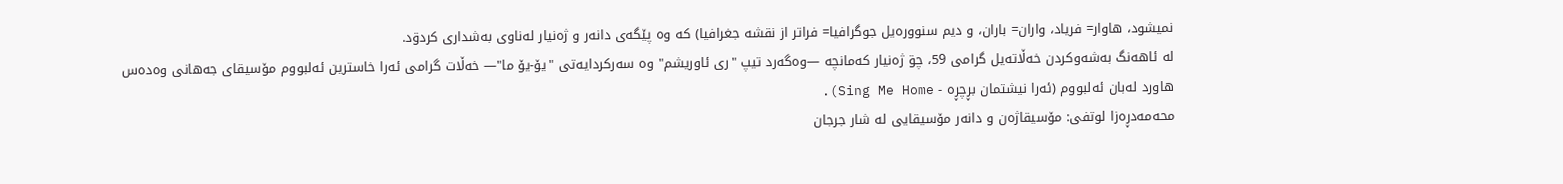نمیشود، هاوار= فریاد، واران= باران، و دیم سنوورەیل جوگرافیا= فراتر از نقشه جغرافیا) کە وە پێگەی دانەر و ژەنیار لەناوی بەشداری کردۊد.
لە ئاهەنگ بەشەوکردن خەڵاتەیل گرامی 59، چۊ ژەنیار کەمانچە —وەگەرد تیپ "ری ئاوریشم" وە سەرکردایەتی "یۆ-یۆ ما"— خەڵات گرامی ئەرا خاسترین ئەلبووم مۆسیقای جەهانی وەدەس هاورد لەبان ئەلبووم (ئەرا نیشتمان بڕچڕە - Sing Me Home).
محەمەدڕەزا لوتفی: مۆسیقاژەن و دانەر مۆسیقایی لە شار جرجان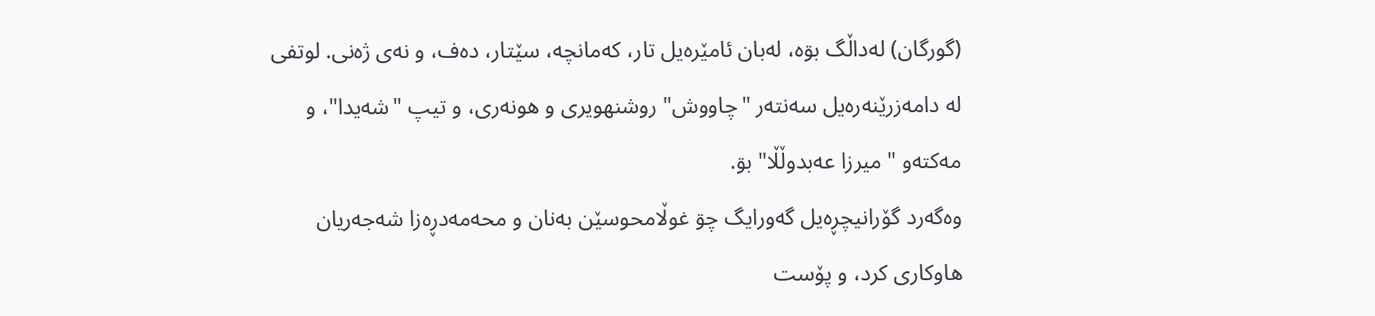(گورگان) لەداڵگ بۊە، لەبان ئامێرەیل تار، کەمانچە، سێتار، دەف، و نەی ژەنی. لوتفی لە دامەزرێنەرەیل سەنتەر "چاووش" روشنهویری و هونەری، و تیپ "شەیدا"، و مەکتەو "میرزا عەبدوڵڵا" بۊ.
وەگەرد گۆرانیچڕەیل گەورایگ چۊ غوڵامحوسێن بەنان و محەمەدڕەزا شەجەریان هاوکاری کرد، و پۆست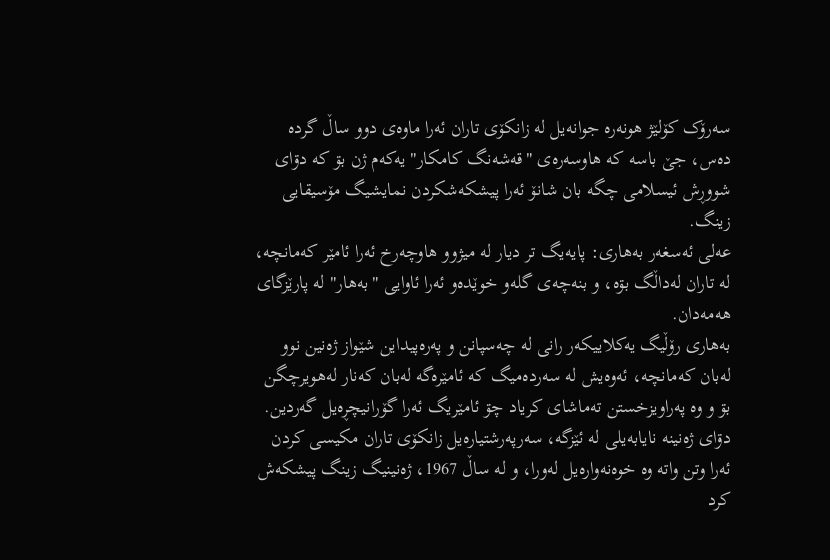سەرۆک کۆلێژ هونەرە جوانەیل لە زانکۆی تاران ئەرا ماوەی دوو ساڵ گردە دەس، جێ باسە کە هاوسەرەی "قەشەنگ کامکار" یەکەم ژن بۊ کە دۊای شووڕش ئیسلامی چگە بان شانۆ ئەرا پیشکەشکردن نمایشیگ مۆسیقایی زینگ.
عەلی ئەسغەر بەهاری: پایەیگ تر دیار لە میژوو هاوچەرخ ئەرا ئامێر کەمانچە، لە تاران لەداڵگ بۊە، و بنەچەی گلەو خوێدەو ئەرا ئاوایی "بەهار" لە پارێزگای هەمەدان.
بەهاری رۆڵیگ یەکلاییکەر رانی لە چەسپانن و پەرەپیداین شێواز ژەنین نوو لەبان کەمانچە، ئەوەیش لە سەردەمیگ کە ئامێرەگە لەبان کەنار لەهویرچگن بۊ و وە پەراویزخستن تەماشای کریاد چۊ ئامێریگ ئەرا گۆرانیچڕەیل گەردین.
دۊای ژەنینە نایابەیلی لە ئێزگە، سەرپەرشتیارەیل زانکۆی تاران مکیسی کردن ئەرا وتن واتە وە خوەنەوارەیل لەورا، و لە ساڵ 1967، ژەنینیگ زینگ پیشکەش کرد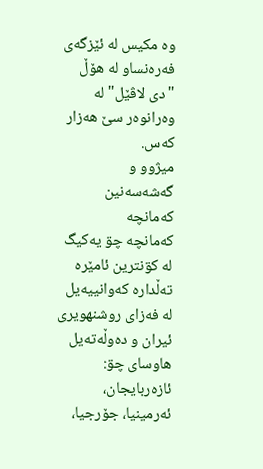وە مکیس لە ئێزگەی فەرەنساو لە هۆڵ "دی لاڤێل" لە وەرانوەر سێ هەزار کەس.
میژوو و گەشەسەنین کەمانچە
کەمانچە چۊ یەکیگ لە کۊنترین ئامێرە تەڵدارە کەوانییەیل لە فەزای روشنهویری ئیران و دەوڵەتەیل هاوسای چۊ: ئازەربایجان، ئەرمینیا، جۆرجیا،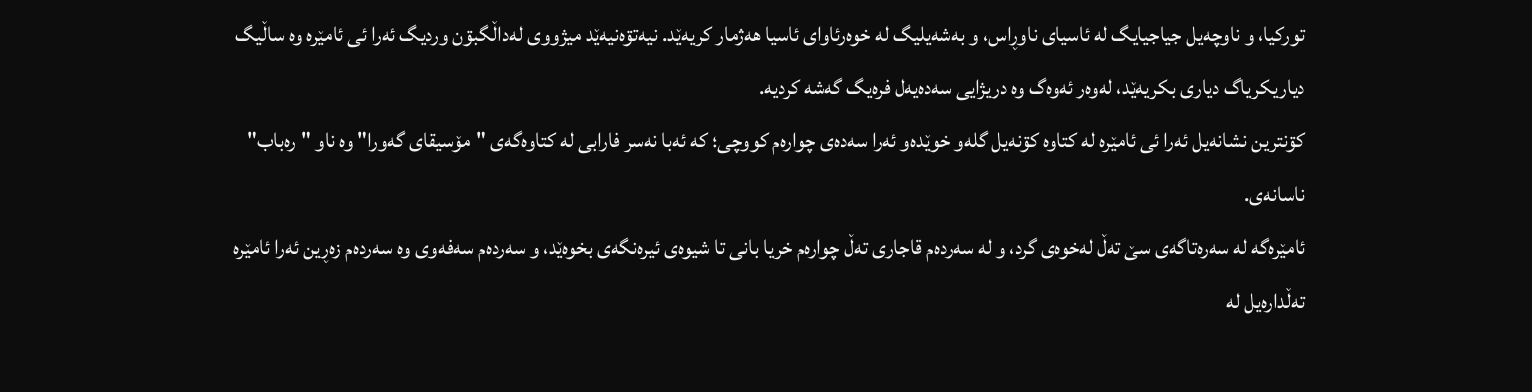تورکیا، و ناوچەیل جیاجیایگ لە ئاسیای ناوڕاس، و بەشەیلیگ لە خوەرئاوای ئاسیا هەژمار کریەێد. نیەتۊەنیەێد میژووی لەداڵگبۊن وردیگ ئەرا ئی ئامێرە وە ساڵیگ دیاریکریاگ دیاری بکریەێد، لەوەر ئەوەگ وە دریژایی سەدەیەل فرەیگ گەشە کردیە.
کۊنترین نشانەیل ئەرا ئی ئامێرە لە کتاوە کۊنەیل گلەو خوێدەو ئەرا سەدەی چوارەم کووچی؛ کە ئەبا نەسر فارابی لە کتاوەگەی "مۆسیقای گەورا" وە ناو "رەباب" ناسانەی.
ئامێرەگە لە سەرەتاگەی سێ تەڵ لەخوەی گرد، و لە سەردەم قاجاری تەڵ چوارەم خریا بانی تا شیوەی ئیرەنگەی بخوەێد، و سەردەم سەفەوی وە سەردەم زەڕین ئەرا ئامێرە تەڵدارەیل لە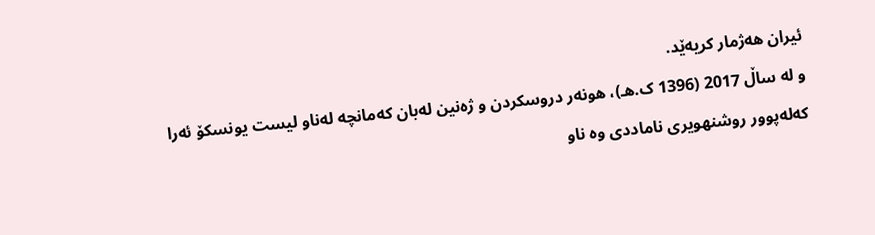ئیران هەژمار کریەێد.
و لە ساڵ 2017 (1396 ک.هـ)، هونەر دروسکردن و ژەنین لەبان کەمانچە لەناو لیست یونسکۆ ئەرا کەلەپوور روشنهویری ناماددی وە ناو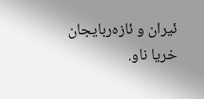ئیران و ئازەربایجان خریا ناو.